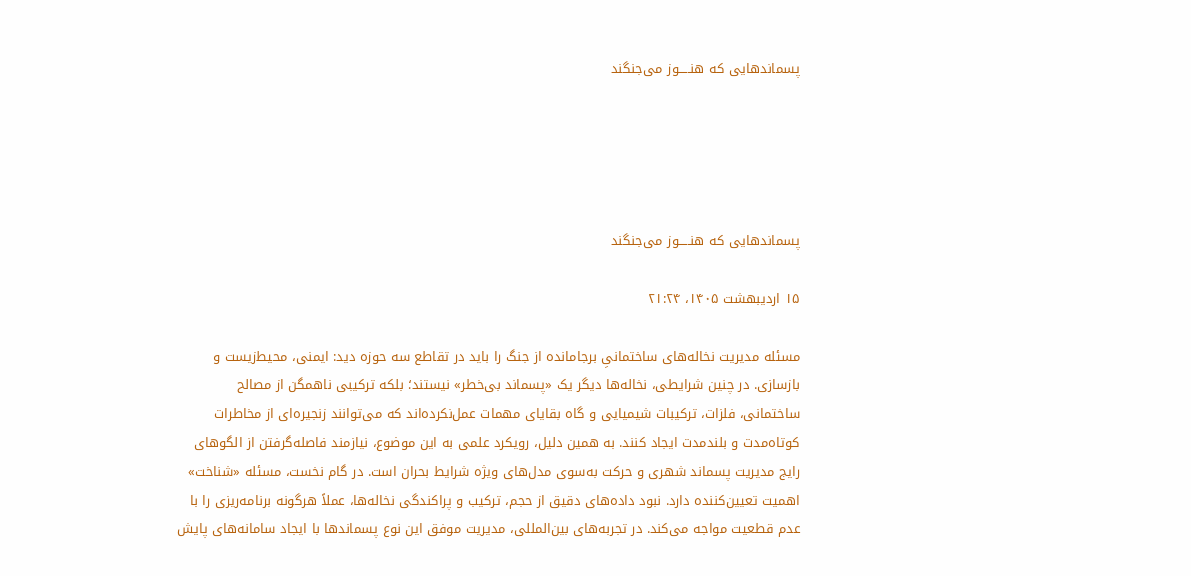پسماندهایی که هنـــــوز می‌جنگند





پسماندهایی که هنـــــوز می‌جنگند

۱۵ اردیبهشت ۱۴۰۵، ۲۱:۲۴

مسئله مدیریت نخاله‌های ساختمانیِ برجامانده از جنگ را باید در تقاطع سه حوزه دید: ایمنی، محیط‌زیست و بازسازی. در چنین شرایطی، نخاله‌ها دیگر یک «پسماند بی‌خطر» نیستند؛ بلکه ترکیبی ناهمگن از مصالح ساختمانی، فلزات، ترکیبات شیمیایی و گاه بقایای مهمات عمل‌نکرده‌اند که می‌توانند زنجیره‌ای از مخاطرات کوتاه‌مدت و بلندمدت ایجاد کنند. به همین دلیل، رویکرد علمی به این موضوع، نیازمند فاصله‌گرفتن از الگوهای رایج مدیریت پسماند شهری و حرکت به‌سوی مدل‌های ویژه شرایط بحران است. در گام نخست، مسئله «شناخت» اهمیت تعیین‌کننده دارد. نبود داده‌های دقیق از حجم، ترکیب و پراکندگی نخاله‌ها، عملاً هرگونه برنامه‌ریزی را با عدم قطعیت مواجه می‌کند. در تجربه‌های بین‌المللی، مدیریت موفق این نوع پسماندها با ایجاد سامانه‌های پایش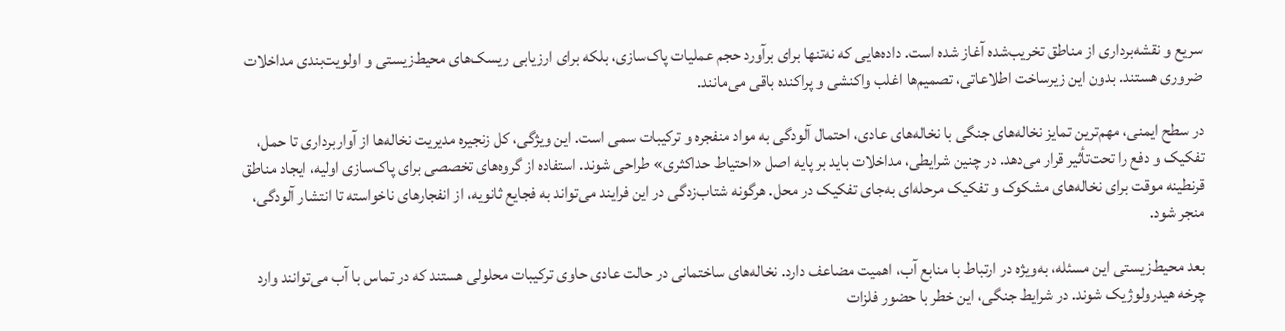سریع و نقشه‌برداری از مناطق تخریب‌شده آغاز شده است. داده‌هایی که نه‌تنها برای برآورد حجم عملیات پاک‌سازی، بلکه برای ارزیابی ریسک‌های محیط‌زیستی و اولویت‌بندی مداخلات ضروری هستند. بدون این زیرساخت اطلاعاتی، تصمیم‌ها اغلب واکنشی و پراکنده باقی می‌مانند.

در سطح ایمنی، مهم‌ترین تمایز نخاله‌های جنگی با نخاله‌های عادی، احتمال آلودگی به مواد منفجره و ترکیبات سمی است. این ویژگی، کل زنجیره مدیریت نخاله‌ها از آواربرداری تا حمل، تفکیک و دفع را تحت‌تأثیر قرار می‌دهد. در چنین شرایطی، مداخلات باید بر پایه اصل «احتیاط حداکثری» طراحی شوند. استفاده از گروه‌های تخصصی برای پاک‌سازی اولیه، ایجاد مناطق قرنطینه موقت برای نخاله‌های مشکوک و تفکیک مرحله‌ای به‌جای تفکیک در محل. هرگونه شتاب‌زدگی در این فرایند می‌تواند به فجایع ثانویه، از انفجارهای ناخواسته تا انتشار آلودگی، منجر شود.

بعد محیط‌زیستی این مسئله، به‌ویژه در ارتباط با منابع آب، اهمیت مضاعف دارد. نخاله‌های ساختمانی در حالت عادی حاوی ترکیبات محلولی هستند که در تماس با آب می‌توانند وارد چرخه هیدرولوژیک شوند. در شرایط جنگی، این خطر با حضور فلزات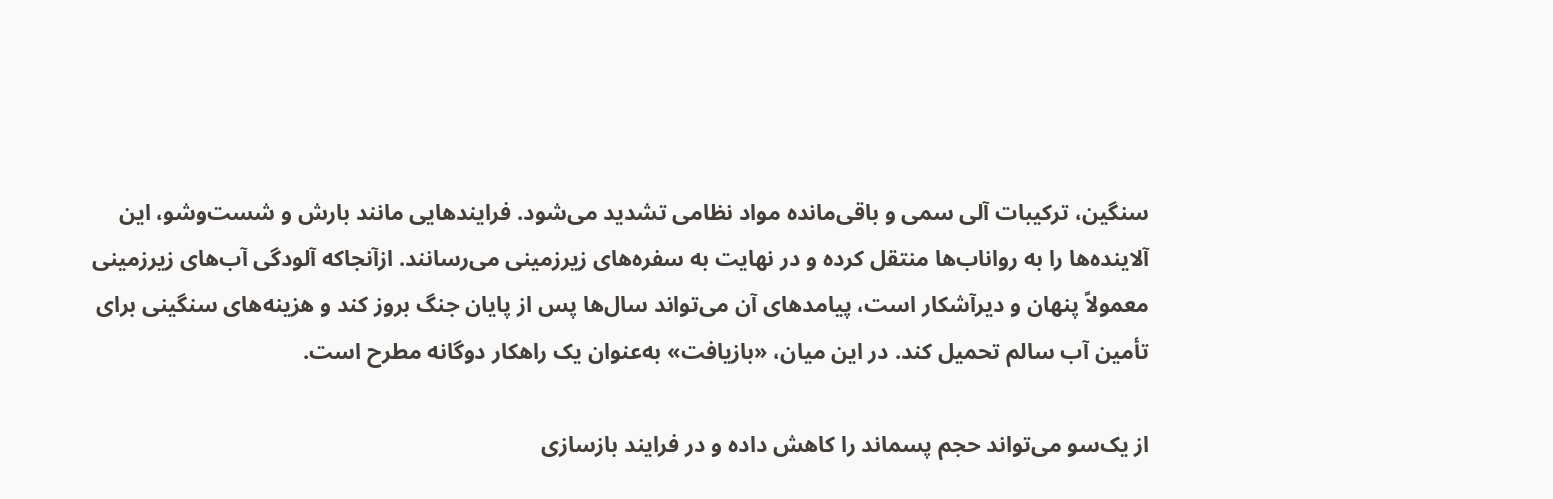سنگین، ترکیبات آلی سمی و باقی‌مانده مواد نظامی تشدید می‌شود. فرایندهایی مانند بارش و شست‌وشو، این آلاینده‌ها را به رواناب‌ها منتقل کرده و در نهایت به سفره‌های زیرزمینی می‌رسانند. ازآنجاکه آلودگی آب‌های زیرزمینی معمولاً پنهان و دیرآشکار است، پیامدهای آن می‌تواند سال‌ها پس از پایان جنگ بروز کند و هزینه‌های سنگینی برای تأمین آب سالم تحمیل کند. در این میان، «بازیافت» به‌عنوان یک راهکار دوگانه مطرح است.

از یک‌سو می‌تواند حجم پسماند را کاهش داده و در فرایند بازسازی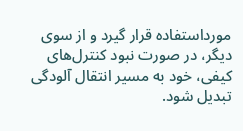مورداستفاده قرار گیرد و از سوی دیگر، در صورت نبود کنترل‌های کیفی، خود به مسیر انتقال آلودگی تبدیل شود.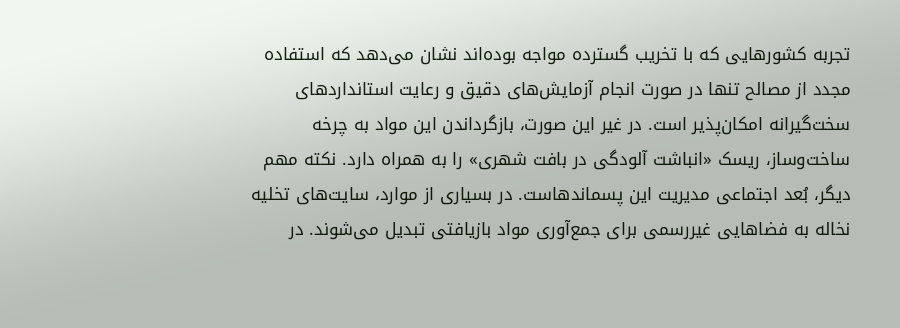تجربه کشورهایی که با تخریب گسترده مواجه بوده‌اند نشان می‌دهد که استفاده مجدد از مصالح تنها در صورت انجام آزمایش‌های دقیق و رعایت استانداردهای سخت‌گیرانه امکان‌پذیر است. در غیر این صورت، بازگرداندن این مواد به چرخه ساخت‌وساز، ریسک «انباشت آلودگی در بافت شهری» را به همراه دارد. نکته مهم دیگر، بُعد اجتماعی مدیریت این پسماندهاست. در بسیاری از موارد، سایت‌های تخلیه نخاله به فضاهایی غیررسمی برای جمع‌آوری مواد بازیافتی تبدیل می‌شوند. در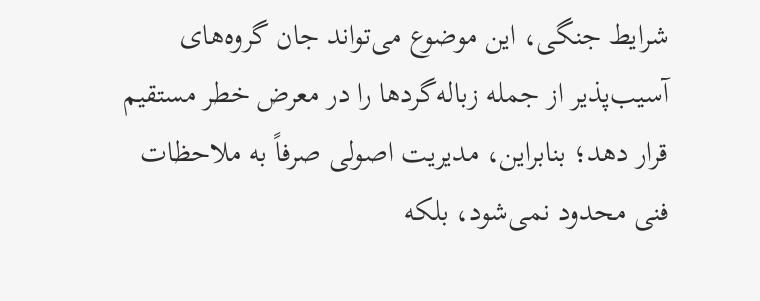شرایط جنگی، این موضوع می‌تواند جان گروه‌های آسیب‌پذیر از جمله زباله‌گردها را در معرض خطر مستقیم قرار دهد؛ بنابراین، مدیریت اصولی صرفاً به ملاحظات فنی محدود نمی‌شود، بلکه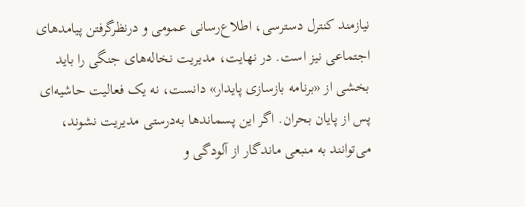نیازمند کنترل دسترسی، اطلاع‌رسانی عمومی و درنظرگرفتن پیامدهای اجتماعی نیز است. در نهایت، مدیریت نخاله‌های جنگی را باید بخشی از «برنامه بازسازی پایدار» دانست، نه یک فعالیت حاشیه‌ای پس از پایان بحران. اگر این پسماندها به‌درستی مدیریت نشوند، می‌توانند به منبعی ماندگار از آلودگی و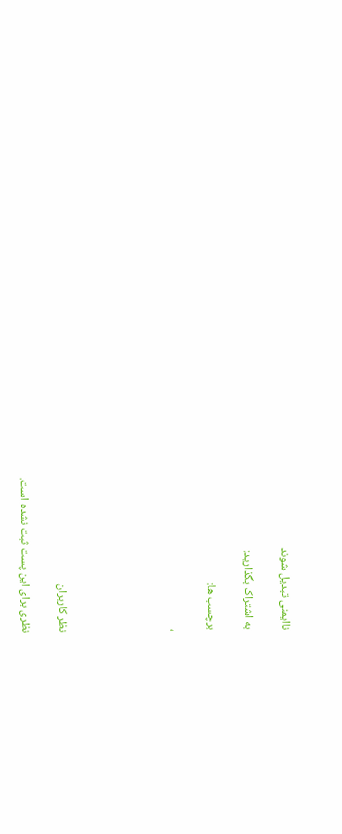ناایمنی تبدیل شوند

به اشتراک بگذارید:

برچسب ها:

،





نظر کاربران

نظری برای این پست ثبت نشده است.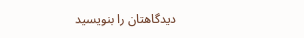دیدگاهتان را بنویسید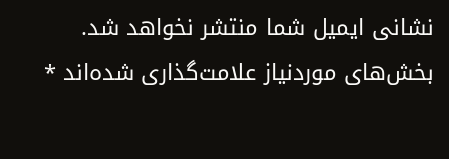نشانی ایمیل شما منتشر نخواهد شد. بخش‌های موردنیاز علامت‌گذاری شده‌اند *